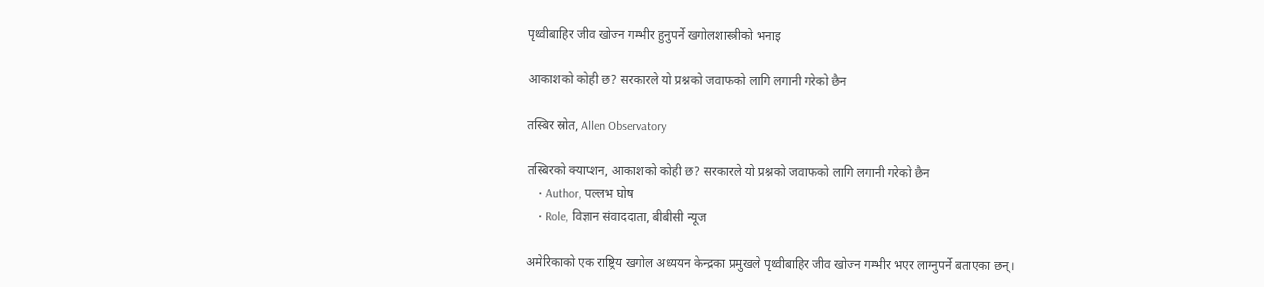पृथ्वीबाहिर जीव खोज्न गम्भीर हुनुपर्ने खगोलशास्त्रीको भनाइ

आकाशको कोही छ? सरकारले यो प्रश्नको जवाफको लागि लगानी गरेको छैन

तस्बिर स्रोत, Allen Observatory

तस्बिरको क्याप्शन, आकाशको कोही छ? सरकारले यो प्रश्नको जवाफको लागि लगानी गरेको छैन
    • Author, पल्लभ घोष
    • Role, विज्ञान संवाददाता, बीबीसी न्यूज

अमेरिकाको एक राष्ट्रिय खगोल अध्ययन केन्द्रका प्रमुखले पृथ्वीबाहिर जीव खोज्न गम्भीर भएर लाग्नुपर्ने बताएका छन्।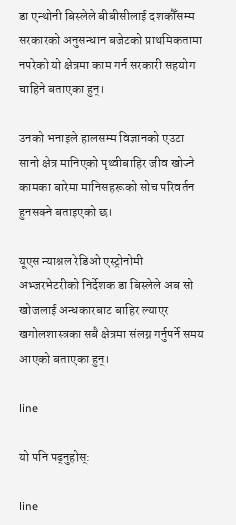डा एन्थोनी बिस्लेले बीबीसीलाई दशकौँसम्म सरकारको अनुसन्धान बजेटको प्राथमिकतामा नपरेको यो क्षेत्रमा काम गर्न सरकारी सहयोग चाहिने बताएका हुन्।

उनको भनाइले हालसम्म विज्ञानको एउटा सानो क्षेत्र मानिएको पृथ्वीबाहिर जीव खोज्ने कामका बारेमा मानिसहरूको सोच परिवर्तन हुनसक्ने बताइएको छ।

यूएस न्याश्नल रेडिओ एस्ट्रोनोमी अभ्जरभेटरीको निर्देशक डा बिस्लेले अब सो खोजलाई अन्धकारबाट बाहिर ल्याएर खगोलशास्त्रका सबै क्षेत्रमा संलग्न गर्नुपर्ने समय आएको बताएका हुन्।

line

यो पनि पढ्नुहोस्:

line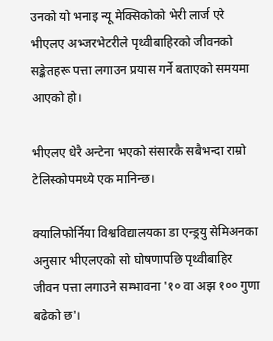उनको यो भनाइ न्यू मेक्सिकोको भेरी लार्ज एरे भीएलए अभ्जरभेटरीले पृथ्वीबाहिरको जीवनको सङ्केतहरू पत्ता लगाउन प्रयास गर्ने बताएको समयमा आएको हो।

भीएलए धेरै अन्टेना भएको संसारकै सबैभन्दा राम्रो टेलिस्कोपमध्ये एक मानिन्छ।

क्यालिफोर्निया विश्वविद्यालयका डा एन्ड्रयु सेमिअनका अनुसार भीएलएको सो घोषणापछि पृथ्वीबाहिर जीवन पत्ता लगाउने सम्भावना '१० वा अझ १०० गुणा बढेको छ'।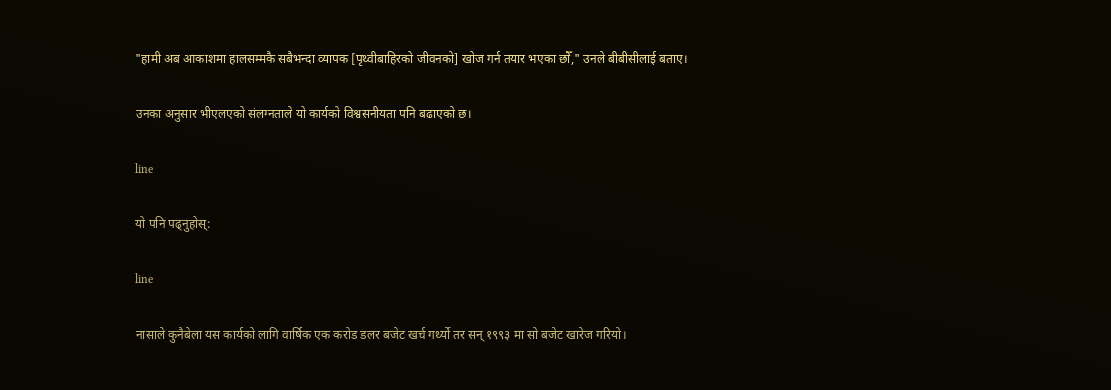"हामी अब आकाशमा हालसम्मकै सबैभन्दा व्यापक [पृथ्वीबाहिरको जीवनको] खोज गर्न तयार भएका छौँ," उनले बीबीसीलाई बताए।

उनका अनुसार भीएलएको संलग्नताले यो कार्यको विश्वसनीयता पनि बढाएको छ।

line

यो पनि पढ्नुहोस्:

line

नासाले कुनैबेला यस कार्यको लागि वार्षिक एक करोड डलर बजेट खर्च गर्थ्यो तर सन् १९९३ मा सो बजेट खारेज गरियो।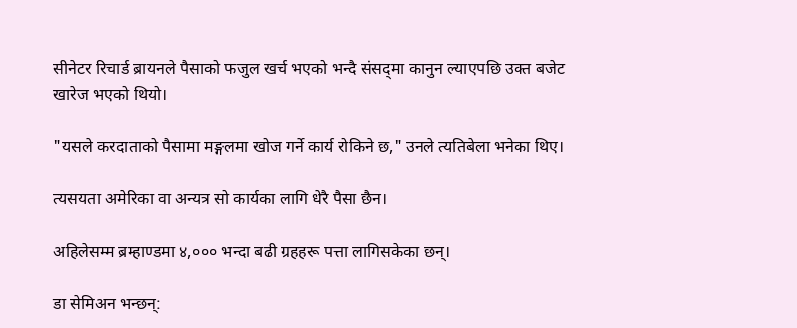सीनेटर रिचार्ड ब्रायनले पैसाको फजुल खर्च भएको भन्दै संसद्‍मा कानुन ल्याएपछि उक्त बजेट खारेज भएको थियो।

"यसले करदाताको पैसामा मङ्गलमा खोज गर्ने कार्य रोकिने छ," उनले त्यतिबेला भनेका थिए।

त्यसयता अमेरिका वा अन्यत्र सो कार्यका लागि धेरै पैसा छैन।

अहिलेसम्म ब्रम्हाण्डमा ४,००० भन्दा बढी ग्रहहरू पत्ता लागिसकेका छन्।

डा सेमिअन भन्छन्: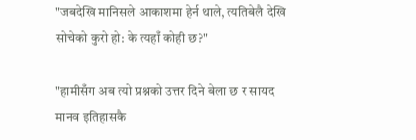"जबदेखि मानिसले आकाशमा हेर्न थाले, त्यतिबेलै देखि सोचेको कुरो हो: के त्यहाँ कोही छ?"

"हामीसँग अब त्यो प्रश्नको उत्तर दिने बेला छ र सायद मानव इतिहासकै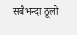सबैभन्दा ठूलो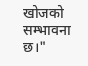खोजको सम्भावना छ।"